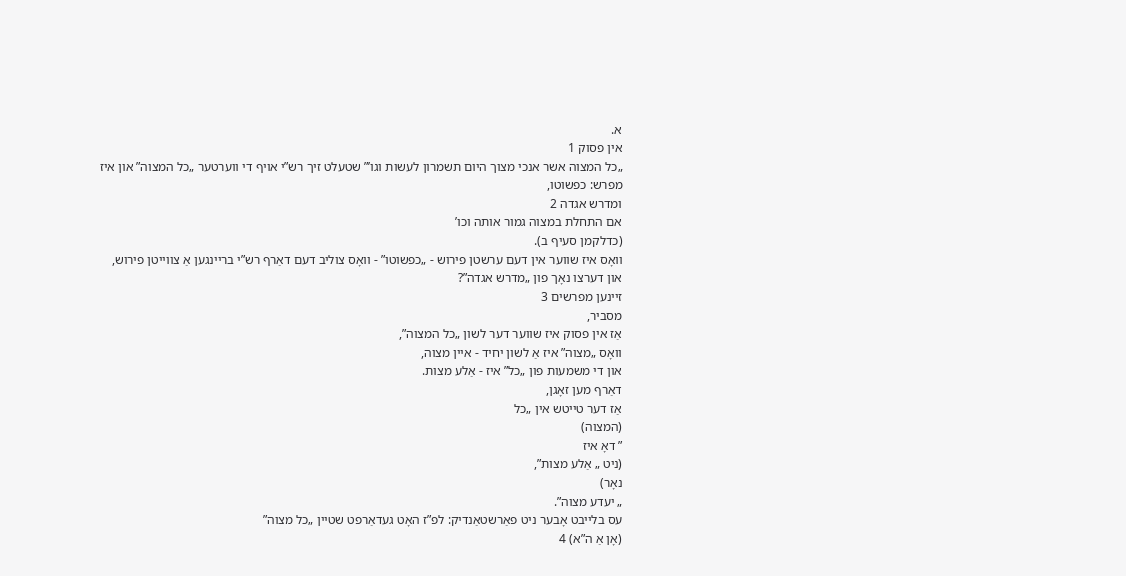א.
אין פסוק 1
„כל המצוה אשר אנכי מצוך היום תשמרון לעשות וגו’” שטעלט זיך רש”י אויף די ווערטער „כל המצוה” און איז מפרש: כפשוטו,
ומדרש אגדה 2
אם התחלת במצוה גמור אותה וכו’
(כדלקמן סעיף ב).
וואָס איז שווער אין דעם ערשטן פירוש - „כפשוטו” - וואָס צוליב דעם דאַרף רש”י בריינגען אַ צווייטן פירוש,
און דערצו נאָך פון „מדרש אגדה”?
זיינען מפרשים 3
מסביר,
אַז אין פסוק איז שווער דער לשון „כל המצוה”,
וואָס „מצוה” איז אַ לשון יחיד - איין מצוה,
און די משמעות פון „כל” איז - אַלע מצות.
דאַרף מען זאָגן,
אַז דער טייטש אין „כל
(המצוה)
” דאָ איז
(ניט „ אַלע מצות”,
נאָר)
„ יעדע מצוה”.
עס בלייבט אָבער ניט פאַרשטאַנדיק: לפ”ז האָט געדאַרפט שטיין „כל מצוה”
(אָן אַ ה”א) 4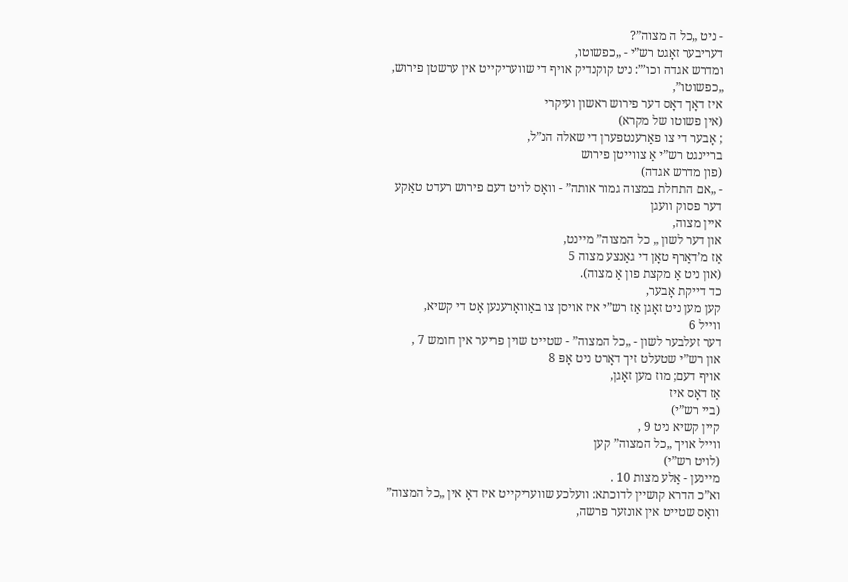- ניט „כל ה מצוה”?
דעריבער זאָגט רש”י - „כפשוטו,
ומדרש אגדה וכו’”: ניט קוקנדיק אויף די שוועריקייט אין ערשטן פירוש,
„כפשוטו”,
איז דאָך דאָס דער פירוש ראשון ועיקרי
(אין פשוטו של מקרא)
; אָבער די צו פאַרענטפערן די שאלה הנ”ל,
בריינגט רש”י אַ צווייטן פירוש
(פון מדרש אגדה)
- „אם התחלת במצוה גמור אותה” - וואָס לויט דעם פירוש רעדט טאַקע דער פסוק וועגן
איין מצוה,
און דער לשון „ כל המצוה” מיינט,
אַז מ’דאַרף טאָן די גאַנצע מצוה 5
(און ניט אַ מקצת פון אַ מצוה).
כד דייקת אָבער,
קען מען ניט זאָגן אַז רש”י איז אויסן צו באַוואָרענען אָט די קשיא,
ווייל 6
דער זעלבער לשון - „כל המצוה” - שטייט שוין פריער אין חומש 7 ,
און רש”י שטעלט זיך דאָרט ניט אָפּ 8
אויף דעם; מוז מען זאָגן,
אַז דאָס איז
(ביי רש”י)
קיין קשיא ניט 9 ,
ווייל אויך „כל המצוה” קען
(לויט רש”י)
מיינען - אַלע מצות 10 .
וא”כ הדרא קושיין לדוכתא: וועלכע שוועריקייט איז דאָ אין „כל המצוה” וואָס שטייט אין אונזער פרשה,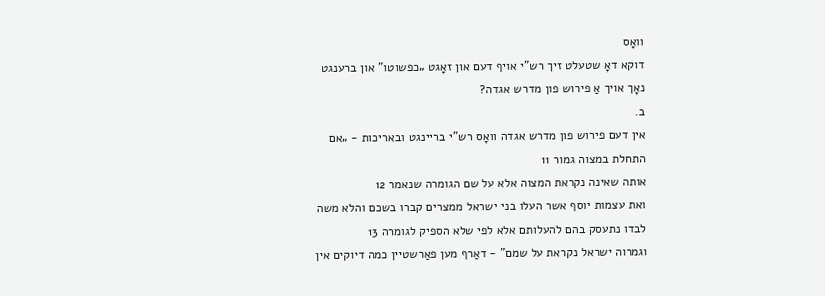וואָס
דוקא דאָ שטעלט זיך רש”י אויף דעם און זאָגט „כפשוטו” און ברענגט נאָך אויך אַ פירוש פון מדרש אגדה?
ב.
אין דעם פירוש פון מדרש אגדה וואָס רש”י בריינגט ובאריכות - „אם התחלת במצוה גמור 11
אותה שאינה נקראת המצוה אלא על שם הגומרה שנאמר 12
ואת עצמות יוסף אשר העלו בני ישראל ממצרים קברו בשכם והלא משה לבדו נתעסק בהם להעלותם אלא לפי שלא הספיק לגומרה 13
וגמרוה ישראל נקראת על שמם” - דאַרף מען פאַרשטיין כמה דיוקים אין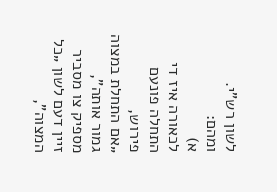לשון רש”י.
ומהם:
א)
לכאורה איז די התחלה פונעם פירוש,
„אם התחלת במצוה גמור אותה”,
מספיק צו מסביר זיין דעם לשון „כל המצוה”,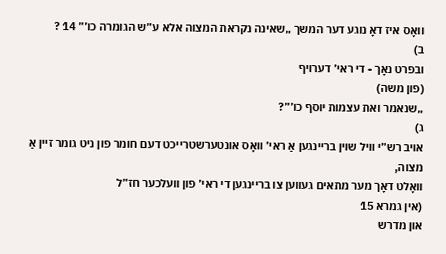וואָס איז דאָ נוגע דער המשך „שאינה נקראת המצוה אלא ע”ש הגומרה כו’” 14 ?
ב)
ובפרט נאָך - די ראי’ דערויף
(פון משה)
„שנאמר ואת עצמות יוסף כו’”?
ג)
אויב רש”י וויל שוין בריינגען אַ ראי’ וואָס אונטערשטרייכט דעם חומר פון ניט גומר זיין אַ מצוה,
וואָלט דאָך מער מתאים געווען צו בריינגען די ראי’ פון וועלכער חז”ל
(אין גמרא 15
און מדרש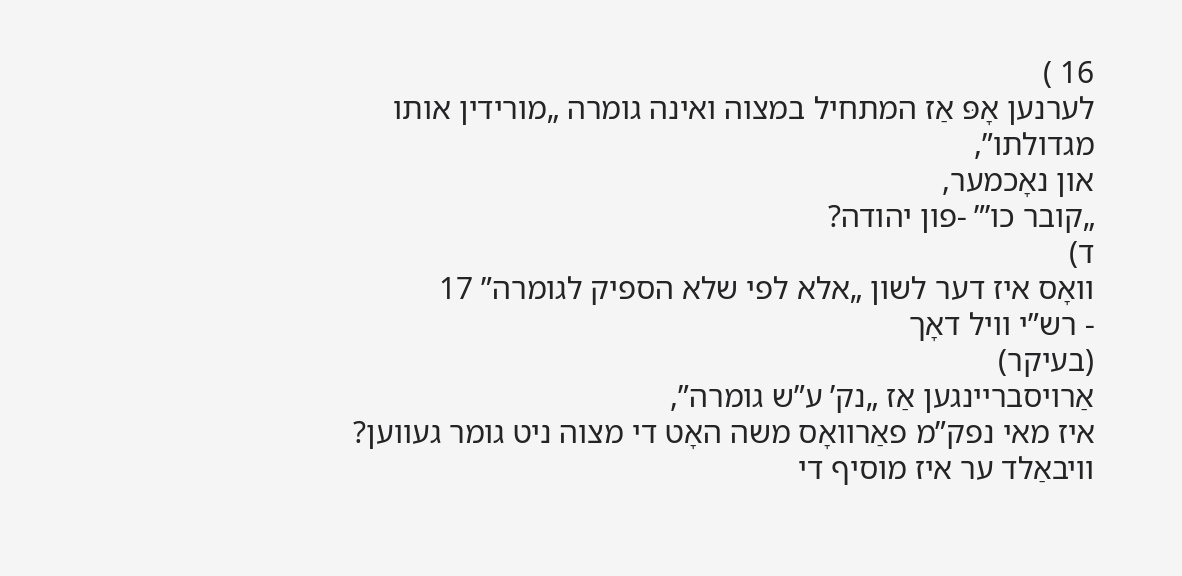16 )
לערנען אָפּ אַז המתחיל במצוה ואינה גומרה „מורידין אותו מגדולתו”,
און נאָכמער,
„קובר כו’” -פון יהודה?
ד)
וואָס איז דער לשון „אלא לפי שלא הספיק לגומרה” 17
- רש”י וויל דאָך
(בעיקר)
אַרויסבריינגען אַז „נק’ ע”ש גומרה”,
איז מאי נפק”מ פאַרוואָס משה האָט די מצוה ניט גומר געווען?
וויבאַלד ער איז מוסיף די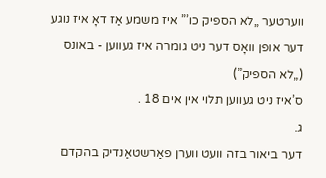ווערטער „לא הספיק כו’” איז משמע אַז דאָ איז נוגע דער אופן וואָס דער ניט גומרה איז געווען - באונס
(„לא הספיק”)
ס’איז ניט געווען תלוי אין אים 18 .
ג.
דער ביאור בזה וועט ווערן פאַרשטאַנדיק בהקדם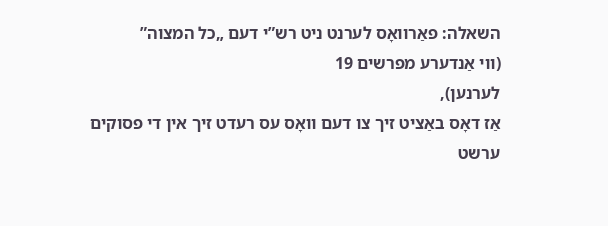השאלה: פאַרוואָס לערנט ניט רש”י דעם „כל המצוה”
(ווי אַנדערע מפרשים 19
לערנען),
אַז דאָס באַציט זיך צו דעם וואָס עס רעדט זיך אין די פסוקים ערשט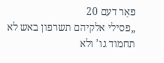פאַר דעם 20
„פסילי אלקיהם תשרפון באש לא תחמוד גו’ ולא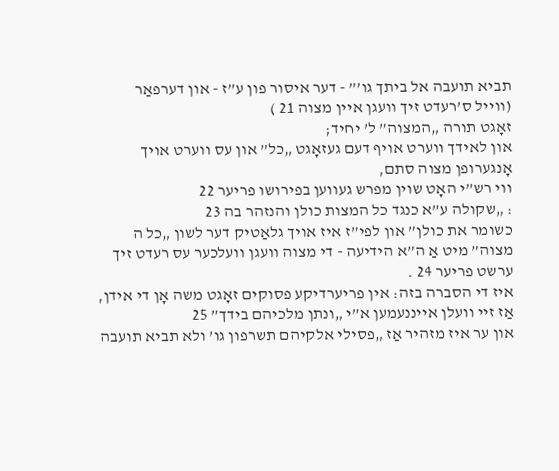תביא תועבה אל ביתך גו’” - דער איסור פון ע”ז - און דערפאַר
(ווייל ס’רעדט זיך וועגן איין מצוה 21 )
זאָגט תורה „המצוה” ל’ יחיד;
און לאידך ווערט אויף דעם געזאָגט „כל” און עס ווערט אויך אָנגערופן מצוה סתם,
ווי רש”י האָט שוין מפרש געווען בפירושו פריער 22
: „שקולה ע”א כנגד כל המצות כולן והנזהר בה 23
כשומר את כולן” און לפי”ז איז אויך גלאַטיק דער לשון „כל ה מצוה” מיט אַ ה”א הידיעה - די מצוה וועגן וועלכער עס רעדט זיך ערשט פריער 24 .
איז די הסברה בזה: אין פריערדיקע פסוקים זאָגט משה אָן די אידן,
אַז זיי וועלן אייננעמען א”י „ונתן מלכיהם בידך” 25
און ער איז מזהיר אַז „פסילי אלקיהם תשרפון גו’ ולא תביא תועבה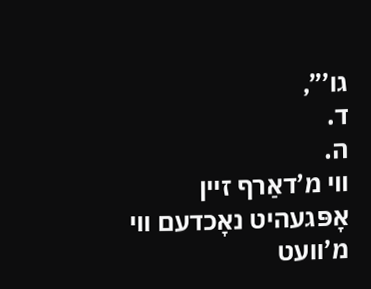גו’”,
ד.
ה.
ווי מ’דאַרף זיין אָפּגעהיט נאָכדעם ווי מ’וועט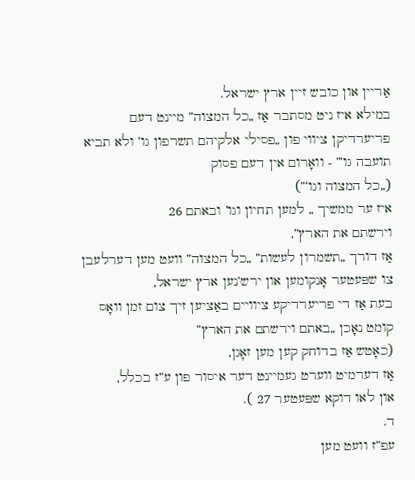אַריין און כובש זיין ארץ ישראל.
במילא איז ניט מסתבר אַז „כל המצוה” מיינט דעם פריערדיקן ציווי פון „פסילי אלקיהם תשרפון גו’ ולא תביא תועבה גו’” - וואָרום אין דעם פסוק
(„כל המצוה וגו’”)
איז ער ממשיך „ למען תחיון וגו’ ובאתם 26
וירשתם את הארץ”,
אַז דורך „תשמרון לעשות” „כל המצוה” וועט מען דערלעבן צו שפּעטער אָנקומען און ירש’נען ארץ ישראל,
בעת אַז די פריערדיקע ציוויים באַציען זיך צום זמן וואָס קומט נאָכן „באתם וירשתם את הארץ”
(כאָטש אַז בדוחק קען מען זאָגן,
אַז דערמיט ווערט געמיינט דער איסור פון ע”ז בכלל,
און לאו דוקא שפּעטער 27 ).
ד.
עפ”ז וועט מען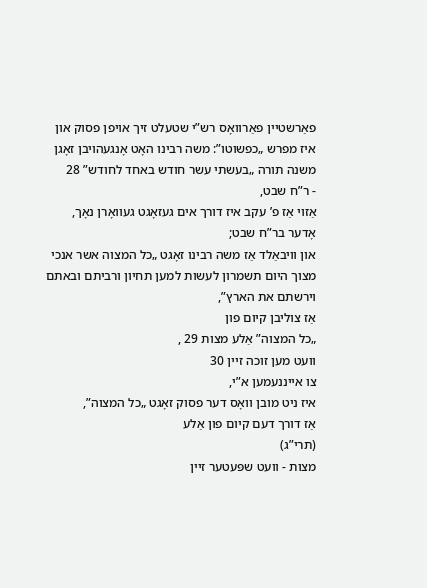פאַרשטיין פאַרוואָס רש”י שטעלט זיך אויפן פסוק און איז מפרש „כפשוטו”: משה רבינו האָט אָנגעהויבן זאָגן משנה תורה „בעשתי עשר חודש באחד לחודש” 28
- ר”ח שבט,
אַזוי אַז פ’ עקב איז דורך אים געזאָגט געוואָרן נאָך,
אָדער בר”ח שבט;
און וויבאַלד אַז משה רבינו זאָגט „כל המצוה אשר אנכי מצוך היום תשמרון לעשות למען תחיון ורביתם ובאתם וירשתם את הארץ”,
אַז צוליבן קיום פון
„כל המצוה” אַלע מצות 29 ,
וועט מען זוכה זיין 30
צו אייננעמען א”י,
איז ניט מובן וואָס דער פסוק זאָגט „כל המצוה”,
אַז דורך דעם קיום פון אַלע
(תרי”ג)
מצות - וועט שפּעטער זיין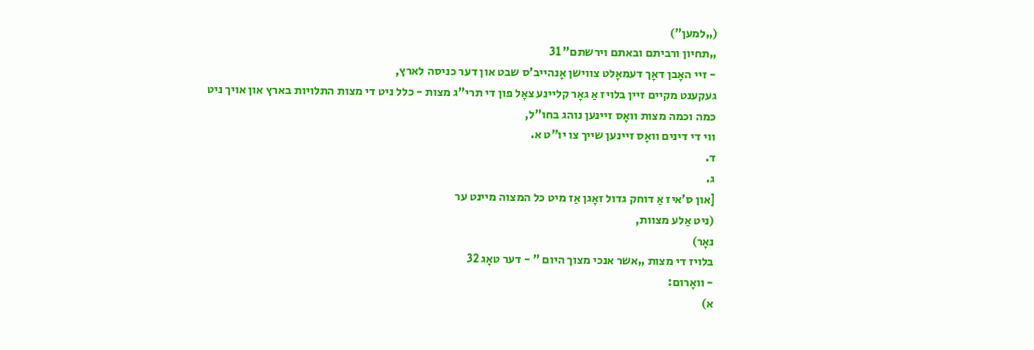(„למען”)
„תחיון ורביתם ובאתם וירשתם” 31
- זיי האָבן דאָך דעמאָלט צווישן אָנהייב’ס שבט און דער כניסה לארץ,
געקענט מקיים זיין בלויז אַ גאָר קליינע צאָל פון די תרי”ג מצות - כלל ניט די מצות התלויות בארץ און אויך ניט כמה וכמה מצות וואָס זיינען נוהג בחו”ל,
ווי די דינים וואָס זיינען שייך צו יו”ט א.
ד.
ג.
[און ס’איז אַ דוחק גדול זאָגן אַז מיט כל המצוה מיינט ער
(ניט אַלע מצוות,
נאָר)
בלויז די מצות „אשר אנכי מצוך היום ” - דער טאָג 32
- וואָרום:
א)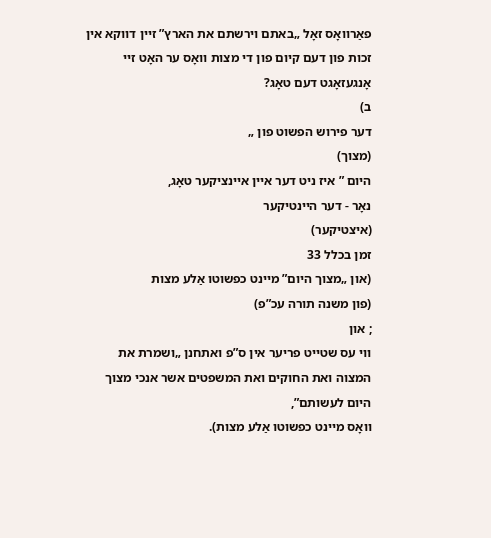פאַרוואָס זאָל „באתם וירשתם את הארץ” זיין דווקא אין זכות פון דעם קיום פון די מצות וואָס ער האָט זיי אָנגעזאָגט דעם טאָג?
ב)
דער פירוש הפשוט פון „
(מצוך)
היום ” איז ניט דער איין איינציקער טאָג,
נאָר - דער היינטיקער
(איצטיקער)
זמן בכלל 33
(און „מצוך היום” מיינט כפשוטו אַלע מצות
(פון משנה תורה עכ”פ)
; און
ווי עס שטייט פריער אין ס”פ ואתחנן „ושמרת את המצוה ואת החוקים ואת המשפטים אשר אנכי מצוך היום לעשותם”,
וואָס מיינט כפשוטו אַלע מצות).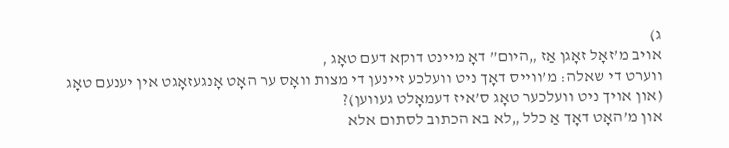ג)
אויב מ’זאָל זאָגן אַז „היום” דאָ מיינט דוקא דעם טאָג ,
ווערט די שאלה: מ’ווייס דאָך ניט וועלכע זיינען די מצות וואָס ער האָט אָנגעזאָגט אין יענעם טאָג
(און אויך ניט וועלכער טאָג ס’איז דעמאָלט געווען)?
און מ’האָט דאָך אַ כלל „לא בא הכתוב לסתום אלא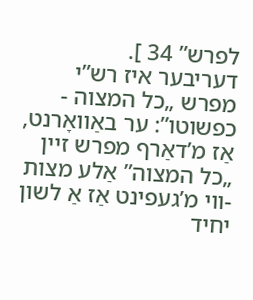לפרש” 34 ].
דעריבער איז רש”י מפרש „כל המצוה - כפשוטו”: ער באַוואָרנט,
אַז מ’דאַרף מפרש זיין „כל המצוה” אַלע מצות -ווי מ’געפינט אַז אַ לשון יחיד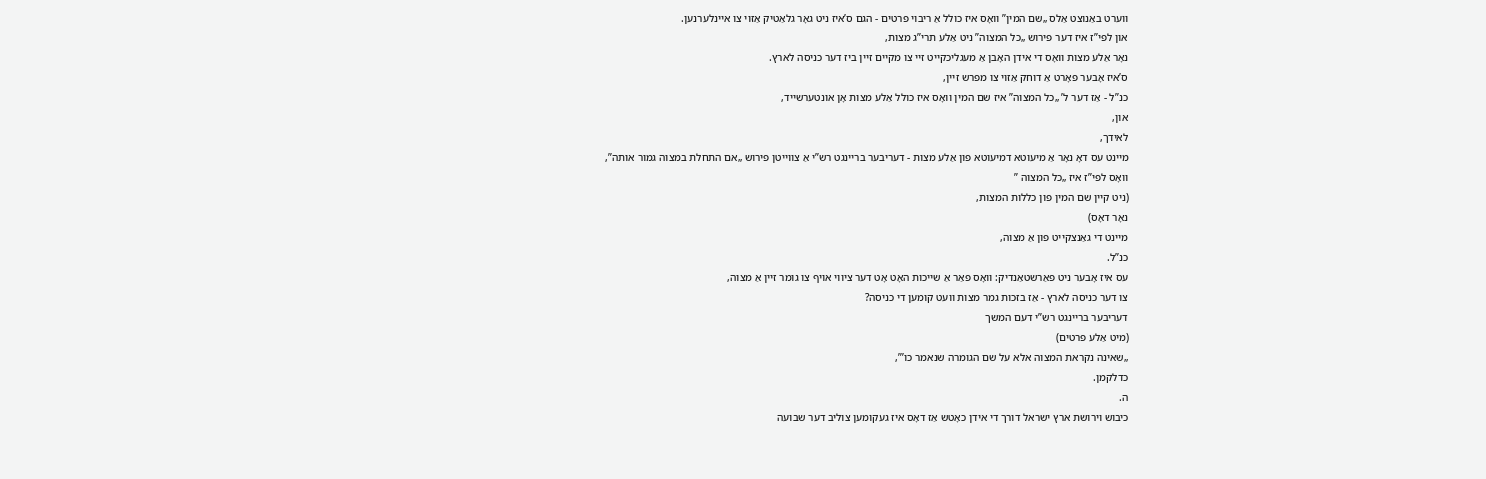ווערט באַנוצט אַלס „שם המין” וואָס איז כולל אַ ריבוי פרטים - הגם ס’איז ניט גאָר גלאַטיק אַזוי צו איינלערנען.
און לפי”ז איז דער פירוש „כל המצוה” ניט אַלע תרי”ג מצות,
נאָר אַלע מצות וואָס די אידן האָבן אַ מעגליכקייט זיי צו מקיים זיין ביז דער כניסה לארץ.
ס’איז אָבער פאָרט אַ דוחק אַזוי צו מפרש זיין,
כנ”ל - אַז דער ל’ „כל המצוה” איז שם המין וואָס איז כולל אַלע מצות אָן אונטערשייד,
און,
לאידך,
מיינט עס דאָ נאָר אַ מיעוטא דמיעוטא פון אַלע מצות - דעריבער בריינגט רש”י אַ צווייטן פירוש „אם התחלת במצוה גמור אותה”,
וואָס לפי”ז איז „כל המצוה ”
(ניט קיין שם המין פון כללות המצות,
נאָר דאָס)
מיינט די גאַנצקייט פון אַ מצוה,
כנ”ל.
עס איז אָבער ניט פאַרשטאַנדיק: וואָס פאַר אַ שייכות האָט אָט דער ציווי אויף צו גומר זיין אַ מצוה,
צו דער כניסה לארץ - אַז בזכות גמר מצות וועט קומען די כניסה?
דעריבער בריינגט רש”י דעם המשך
(מיט אַלע פרטים)
„שאינה נקראת המצוה אלא על שם הגומרה שנאמר כו’”,
כדלקמן.
ה.
כיבוש וירושת ארץ ישראל דורך די אידן כאָטש אַז דאָס איז געקומען צוליב דער שבועה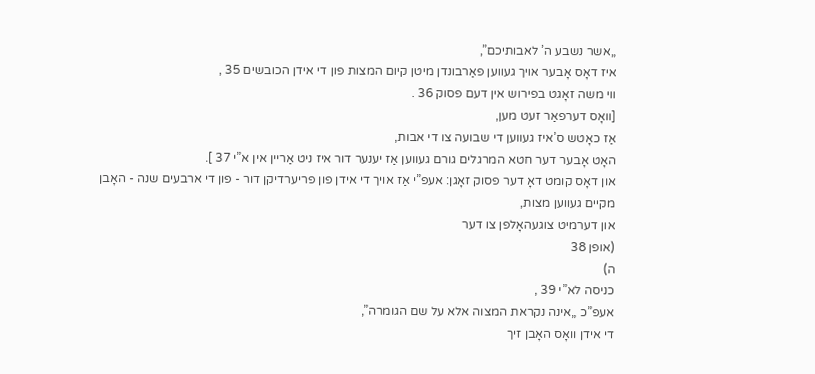„אשר נשבע ה’ לאבותיכם”,
איז דאָס אָבער אויך געווען פאַרבונדן מיטן קיום המצות פון די אידן הכובשים 35 ,
ווי משה זאָגט בפירוש אין דעם פסוק 36 .
[וואָס דערפאַר זעט מען,
אַז כאָטש ס’איז געווען די שבועה צו די אבות,
האָט אָבער דער חטא המרגלים גורם געווען אַז יענער דור איז ניט אַריין אין א”י 37 ].
און דאָס קומט דאָ דער פסוק זאָגן: אעפ”י אַז אויך די אידן פון פריערדיקן דור - פון די ארבעים שנה - האָבן מקיים געווען מצות,
און דערמיט צוגעהאָלפן צו דער
(אופן 38
ה)
כניסה לא”י 39 ,
אעפ”כ „אינה נקראת המצוה אלא על שם הגומרה”,
די אידן וואָס האָבן זיך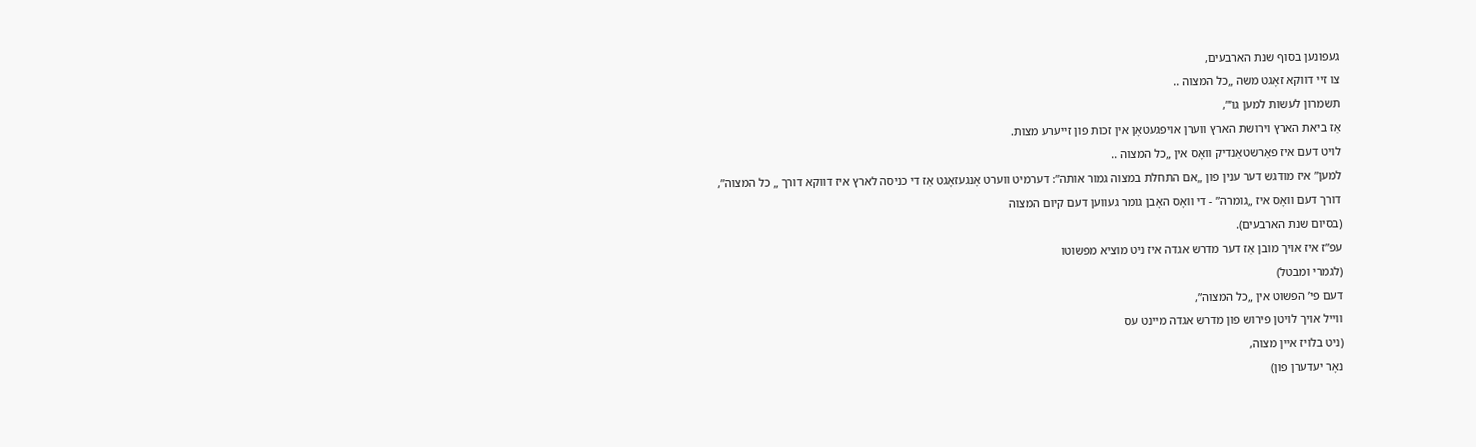געפונען בסוף שנת הארבעים,
צו זיי דווקא זאָגט משה „כל המצוה ..
תשמרון לעשות למען גו’”,
אַז ביאת הארץ וירושת הארץ ווערן אויפגעטאָן אין זכות פון זייערע מצות.
לויט דעם איז פאַרשטאַנדיק וואָס אין „כל המצוה ..
למען” איז מודגש דער ענין פון „אם התחלת במצוה גמור אותה”: דערמיט ווערט אָנגעזאָגט אַז די כניסה לארץ איז דווקא דורך „ כל המצוה”,
דורך דעם וואָס איז „גומרה” - די וואָס האָבן גומר געווען דעם קיום המצוה
(בסיום שנת הארבעים).
עפ”ז איז אויך מובן אַז דער מדרש אגדה איז ניט מוציא מפשוטו
(לגמרי ומבטל)
דעם פי’ הפשוט אין „כל המצוה”,
ווייל אויך לויטן פירוש פון מדרש אגדה מיינט עס
(ניט בלויז איין מצוה,
נאָר יעדערן פון)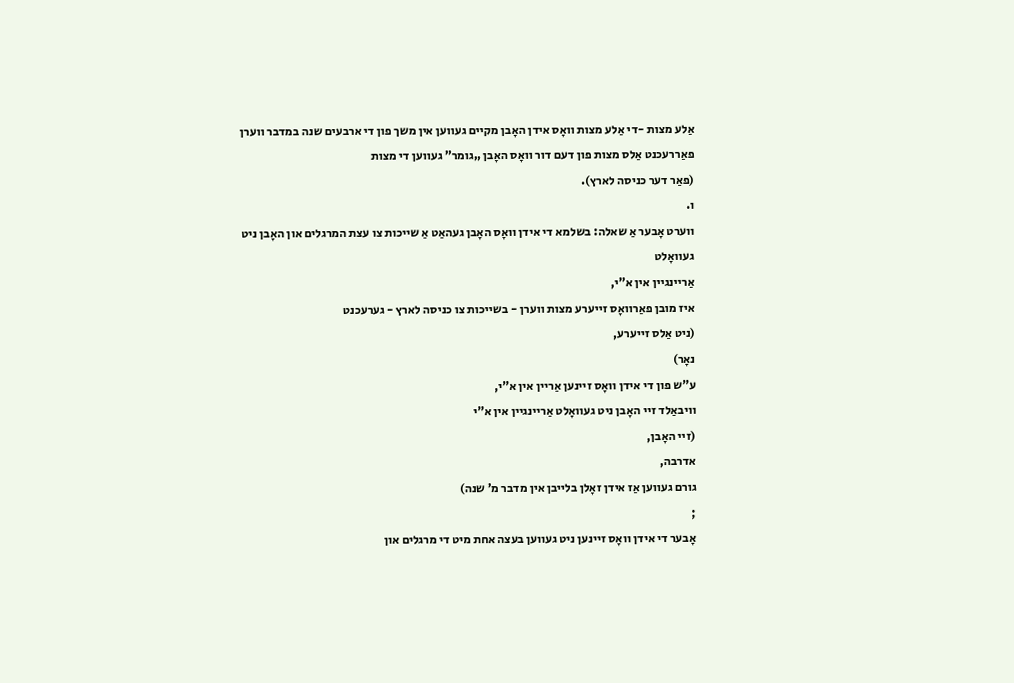אַלע מצות -די אַלע מצות וואָס אידן האָבן מקיים געווען אין משך פון די ארבעים שנה במדבר ווערן פאַררעכנט אַלס מצות פון דעם דור וואָס האָבן „גומר” געווען די מצות
(פאַר דער כניסה לארץ).
ו.
ווערט אָבער אַ שאלה: בשלמא די אידן וואָס האָבן געהאַט אַ שייכות צו עצת המרגלים און האָבן ניט געוואָלט
אַריינגיין אין א”י,
איז מובן פאַרוואָס זייערע מצות ווערן - בשייכות צו כניסה לארץ - גערעכנט
(ניט אַלס זייערע,
נאָר)
ע”ש פון די אידן וואָס זיינען אַריין אין א”י,
וויבאַלד זיי האָבן ניט געוואָלט אַריינגיין אין א”י
(זיי האָבן,
אדרבה,
גורם געווען אַז אידן זאָלן בלייבן אין מדבר מ’ שנה)
;
אָבער די אידן וואָס זיינען ניט געווען בעצה אחת מיט די מרגלים און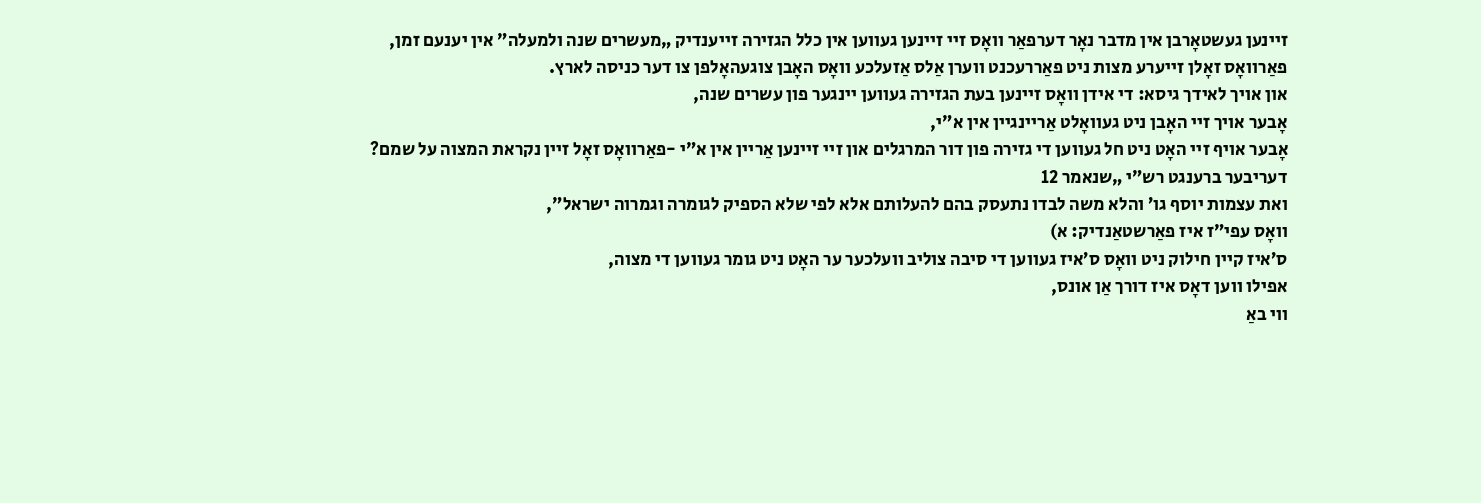זיינען געשטאָרבן אין מדבר נאָר דערפאַר וואָס זיי זיינען געווען אין כלל הגזירה זייענדיק „מעשרים שנה ולמעלה” אין יענעם זמן,
פאַרוואָס זאָלן זייערע מצות ניט פאַררעכנט ווערן אַלס אַזעלכע וואָס האָבן צוגעהאָלפן צו דער כניסה לארץ.
און אויך לאידך גיסא: די אידן וואָס זיינען בעת הגזירה געווען יינגער פון עשרים שנה,
אָבער אויך זיי האָבן ניט געוואָלט אַריינגיין אין א”י,
אָבער אויף זיי האָט ניט חל געווען די גזירה פון דור המרגלים און זיי זיינען אַריין אין א”י -פאַרוואָס זאָל זיין נקראת המצוה על שמם?
דעריבער ברענגט רש”י „שנאמר 12
ואת עצמות יוסף גו’ והלא משה לבדו נתעסק בהם להעלותם אלא לפי שלא הספיק לגומרה וגמרוה ישראל”,
וואָס עפי”ז איז פאַרשטאַנדיק: א)
ס’איז קיין חילוק ניט וואָס ס’איז געווען די סיבה צוליב וועלכער ער האָט ניט גומר געווען די מצוה,
אפילו ווען דאָס איז דורך אַן אונס,
ווי באַ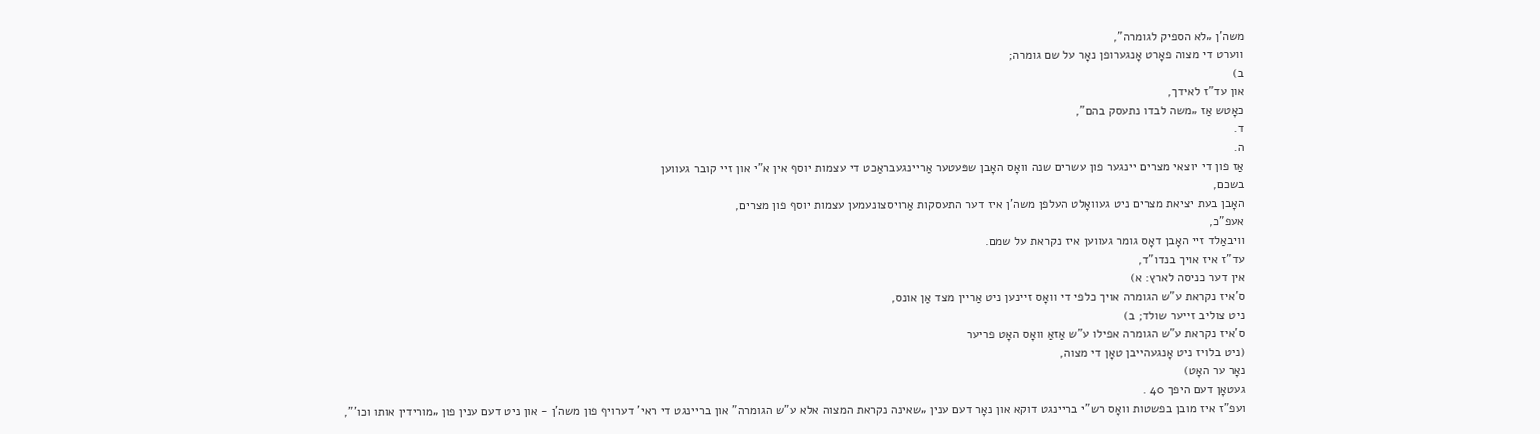משה’ן „לא הספיק לגומרה”,
ווערט די מצוה פאָרט אָנגערופן נאָר על שם גומרה;
ב)
און עד”ז לאידך,
כאָטש אַז „משה לבדו נתעסק בהם”,
ד.
ה.
אַז פון די יוצאי מצרים יינגער פון עשרים שנה וואָס האָבן שפּעטער אַריינגעבראַכט די עצמות יוסף אין א”י און זיי קובר געווען
בשכם,
האָבן בעת יציאת מצרים ניט געוואָלט העלפן משה’ן איז דער התעסקות אַרויסצונעמען עצמות יוסף פון מצרים,
אעפ”כ,
וויבאַלד זיי האָבן דאָס גומר געווען איז נקראת על שמם.
עד”ז איז אויך בנדו”ד,
אין דער כניסה לארץ: א)
ס’איז נקראת ע”ש הגומרה אויך כלפי די וואָס זיינען ניט אַריין מצד אַן אונס,
ניט צוליב זייער שולד; ב)
ס’איז נקראת ע”ש הגומרה אפילו ע”ש אַזאַ וואָס האָט פריער
(ניט בלויז ניט אָנגעהייבן טאָן די מצוה,
נאָר ער האָט)
געטאָן דעם היפך 40 .
ועפ”ז איז מובן בפשטות וואָס רש”י בריינגט דוקא און נאָר דעם ענין „שאינה נקראת המצוה אלא ע”ש הגומרה” און בריינגט די ראי’ דערויף פון משה’ן - און ניט דעם ענין פון „מורידין אותו וכו’”,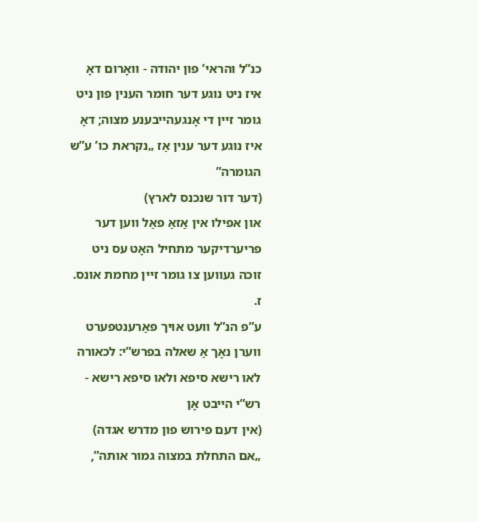כנ”ל והראי’ פון יהודה - וואָרום דאָ איז ניט נוגע דער חומר הענין פון ניט גומר זיין די אָנגעהייבענע מצוה; דאָ איז נוגע דער ענין אַז „נקראת כו’ ע”ש הגומרה”
(דער דור שנכנס לארץ)
און אפילו אין אַזאַ פאַל ווען דער פריערדיקער מתחיל האָט עס ניט זוכה געווען צו גומר זיין מחמת אונס.
ז.
ע”פ הנ”ל וועט אויך פאַרענטפערט ווערן נאָך אַ שאלה בפרש”י: לכאורה לאו רישא סיפא ולאו סיפא רישא - רש”י הייבט אָן
(אין דעם פירוש פון מדרש אגדה)
„אם התחלת במצוה גמור אותה”,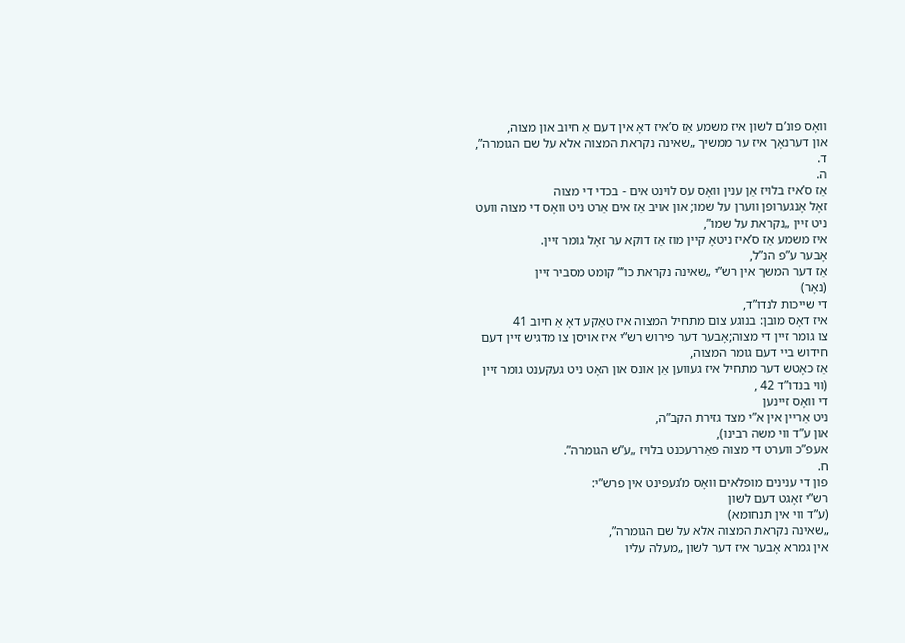וואָס פונ’ם לשון איז משמע אַז ס’איז דאָ אין דעם אַ חיוב און מצוה,
און דערנאָך איז ער ממשיך „שאינה נקראת המצוה אלא על שם הגומרה”,
ד.
ה.
אַז ס’איז בלויז אַן ענין וואָס עס לוינט אים - בכדי די מצוה
זאָל אָנגערופן ווערן על שמו; און אויב אַז אים אַרט ניט וואָס די מצוה וועט ניט זיין „נקראת על שמו”,
איז משמע אַז ס’איז ניטאָ קיין מוז אַז דוקא ער זאָל גומר זיין.
אָבער ע”פ הנ”ל,
אַז דער המשך אין רש”י „שאינה נקראת כו’” קומט מסביר זיין
(נאָר)
די שייכות לנדו”ד,
איז דאָס מובן: בנוגע צום מתחיל המצוה איז טאַקע דאָ אַ חיוב 41
צו גומר זיין די מצוה;אָבער דער פירוש רש”י איז אויסן צו מדגיש זיין דעם חידוש ביי דעם גומר המצוה,
אַז כאָטש דער מתחיל איז געווען אַן אונס און האָט ניט געקענט גומר זיין
(ווי בנדו”ד 42 ,
די וואָס זיינען
ניט אַריין אין א”י מצד גזירת הקב”ה,
און ע”ד ווי משה רבינו),
אעפ”כ ווערט די מצוה פאַררעכנט בלויז „ע”ש הגומרה”.
ח.
פון די ענינים מופלאים וואָס מ’געפינט אין פרש”י:
רש”י זאָגט דעם לשון
(ע”ד ווי אין תנחומא)
„שאינה נקראת המצוה אלא על שם הגומרה”,
אין גמרא אָבער איז דער לשון „מעלה עליו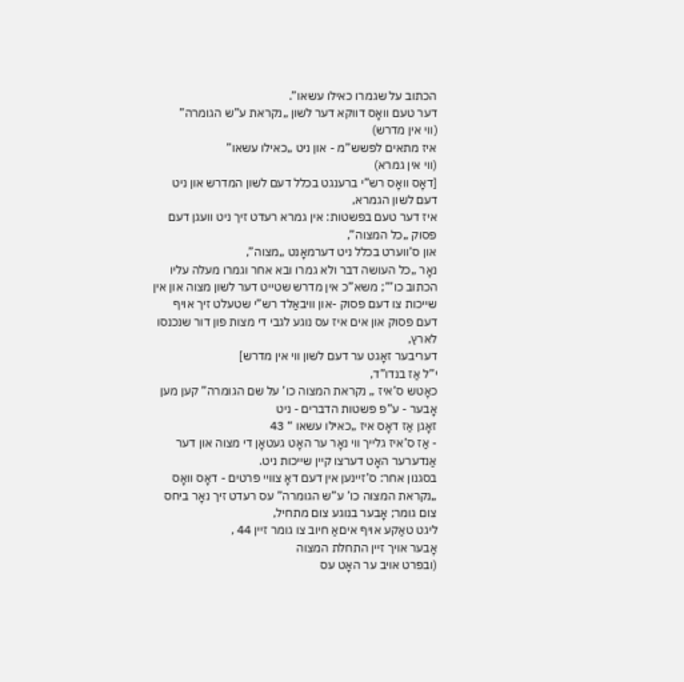הכתוב על שגמרו כאילו עשאו”.
דער טעם וואָס דווקא דער לשון „נקראת ע”ש הגומרה”
(ווי אין מדרש)
איז מתאים לפשש”מ - און ניט „כאילו עשאו”
(ווי אין גמרא)
[דאָס וואָס רש”י ברענגט בכלל דעם לשון המדרש און ניט דעם לשון הגמרא,
איז דער טעם בפשטות: אין גמרא רעדט זיך ניט וועגן דעם פסוק „כל המצוה”,
און ס’ווערט בכלל ניט דערמאָנט „מצוה”,
נאָר „כל העושה דבר ולא גמרו ובא אחר וגמרו מעלה עליו הכתוב כו’”; משא”כ אין מדרש שטייט דער לשון מצוה און אין שייכות צו דעם פסוק -און וויבאַלד רש”י שטעלט זיך אויף דעם פסוק און אים איז עס נוגע לגבי די מצות פון דור שנכנסו לארץ,
דעריבער זאָגט ער דעם לשון ווי אין מדרש]
י”ל אַז בנדו”ד,
כאָטש ס’איז „ נקראת המצוה כו’ על שם הגומרה” קען מען אָבער - ע”פ פשטות הדברים - ניט
זאָגן אַז דאָס איז „כאילו עשאו “ 43
- אַז ס’איז גלייך ווי נאָר ער האָט געטאָן די מצוה און דער אַנדערער האָט דערצו קיין שייכות ניט.
בסגנון אחר: ס’זיינען אין דעם דאָ צוויי פרטים - דאָס וואָס „נקראת המצוה כו’ ע”ש הגומרה” עס רעדט זיך נאָר ביחס צום גומר; אָבער בנוגע צום מתחיל,
ליגט טאַקע אויף איםאַ חיוב צו גומר זיין 44 ,
אָבער אויך זיין התחלת המצוה
(ובפרט אויב ער האָט עס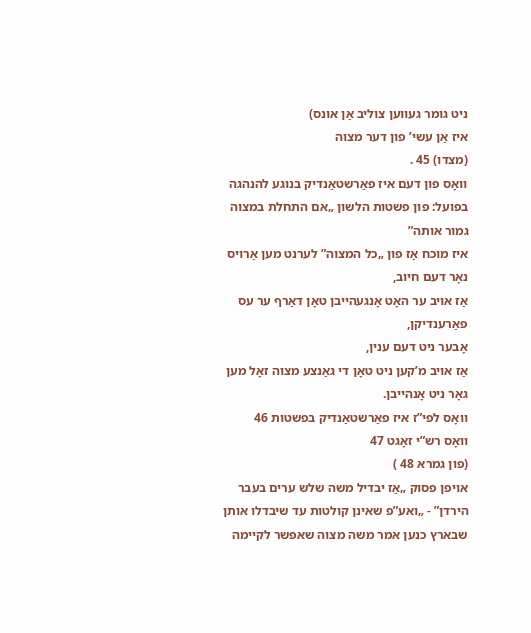ניט גומר געווען צוליב אַן אונס)
איז אַן עשי’ פון דער מצוה
(מצדו) 45 .
וואָס פון דעם איז פאַרשטאַנדיק בנוגע להנהגה בפועל: פון פשטות הלשון „אם התחלת במצוה גמור אותה”
איז מוכח אַז פון „כל המצוה” לערנט מען אַרויס נאָר דעם חיוב,
אַז אויב ער האָט אָנגעהייבן טאָן דאַרף ער עס פאַרענדיקן,
אָבער ניט דעם ענין,
אַז אויב מ’קען ניט טאָן די גאַנצע מצוה זאָל מען גאָר ניט אָנהייבן.
וואָס לפי”ז איז פאַרשטאַנדיק בפשטות 46
וואָס רש”י זאָגט 47
(פון גמרא 48 )
אויפן פסוק „אַז יבדיל משה שלש ערים בעבר הירדן” - „ואע”פ שאינן קולטות עד שיבדלו אותן שבארץ כנען אמר משה מצוה שאפשר לקיימה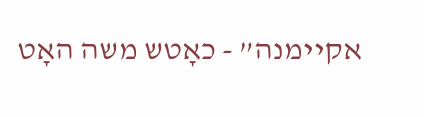אקיימנה” - כאָטש משה האָט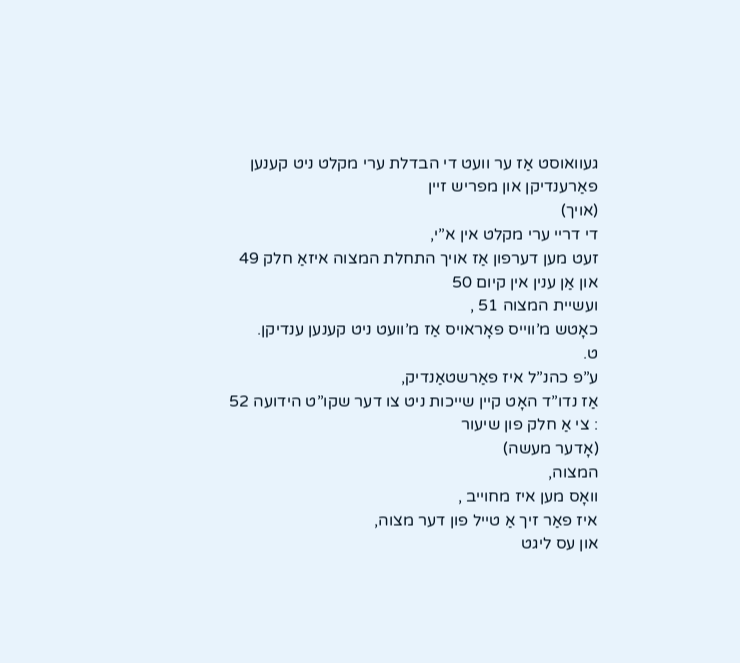געוואוסט אַז ער וועט די הבדלת ערי מקלט ניט קענען פאַרענדיקן און מפריש זיין
(אויך)
די דריי ערי מקלט אין א”י,
זעט מען דערפון אַז אויך התחלת המצוה איזאַ חלק 49
און אַן ענין אין קיום 50
ועשיית המצוה 51 ,
כאָטש מ’ווייס פאָראויס אַז מ’וועט ניט קענען ענדיקן.
ט.
ע”פ כהנ”ל איז פאַרשטאַנדיק,
אַז נדו”ד האָט קיין שייכות ניט צו דער שקו”ט הידועה 52
: צי אַ חלק פון שיעור
(אָדער מעשה)
המצוה,
וואָס מען איז מחוייב ,
איז פאַר זיך אַ טייל פון דער מצוה,
און עס ליגט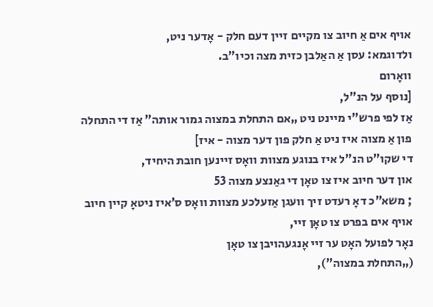אויף אים אַ חיוב צו מקיים זיין דעם חלק - אָדער ניט,
ולדוגמא: עסן אַ האַלבן כזית מצה וכיו”ב.
וואָרום
[נוסף על הנ”ל,
אַז לפי פרש”י מיינט ניט „אם התחלת במצוה גמור אותה” אַז די התחלה פון אַ מצוה איז ניט אַ חלק פון דער מצוה - איז]
די שקו”ט הנ”ל איז בנוגע מצוות וואָס זיינען חובת היחיד,
און דער חיוב איז צו טאָן די גאַנצע מצוה 53
; משא”כ דאָ רעדט זיך וועגן אַזעלכע מצוות וואָס ס’איז ניטאָ קיין חיוב אויף אים בפרט צו טאָן זיי,
נאָר לפועל האָט ער זיי אָנגעהויבן צו טאָן
(„התחלת במצוה”),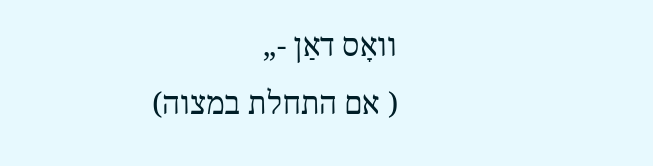וואָס דאַן -„
( אם התחלת במצוה)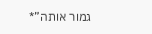גמור אותה”*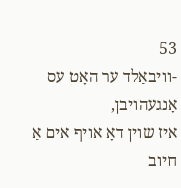53
-וויבאַלד ער האָט עס אָנגעהויבן,
איז שוין דאָ אויף אים אַ חיוב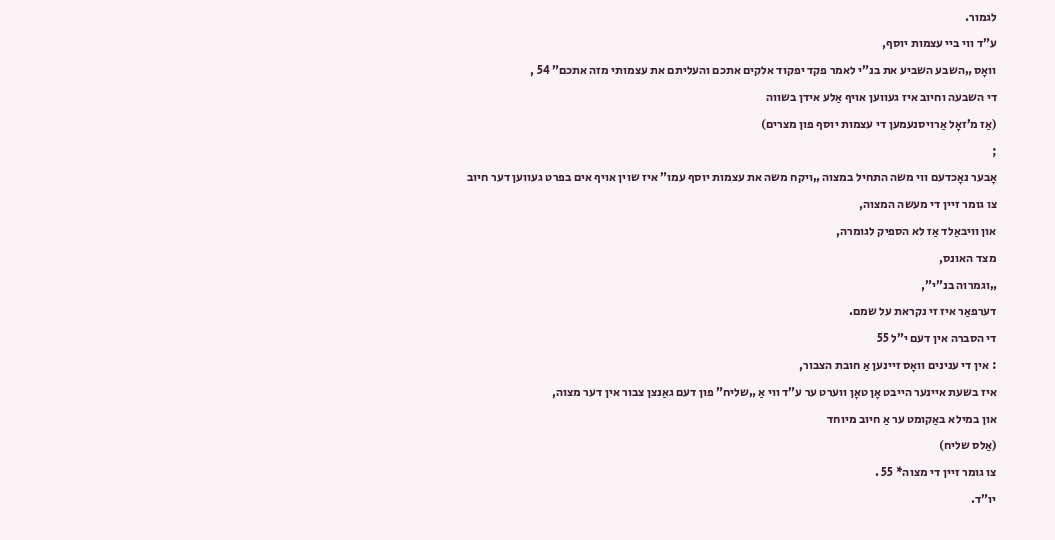לגמור.
ע”ד ווי ביי עצמות יוסף,
וואָס „השבע השביע את בנ”י לאמר פקד יפקוד אלקים אתכם והעליתם את עצמותי מזה אתכם” 54 ,
די השבעה וחיוב איז געווען אויף אַלע אידן בשווה
(אַז מ’זאָל אַרויסנעמען די עצמות יוסף פון מצרים)
;
אָבער נאָכדעם ווי משה התחיל במצוה „ויקח משה את עצמות יוסף עמו” איז שוין אויף אים בפרט געווען דער חיוב צו גומר זיין די מעשה המצוה,
און וויבאַלד אַז לא הספיק לגומרה,
מצד האונס,
„וגמרוה בנ”י”,
דערפאַר איז זי נקראת על שמם.
די הסברה אין דעם י”ל 55
: אין די ענינים וואָס זיינען אַ חובת הצבור,
איז בשעת איינער הייבט אָן טאָן ווערט ער ע”ד ווי אַ „שליח” פון דעם גאַנצן צבור אין דער מצוה,
און במילא באַקומט ער אַ חיוב מיוחד
(אַלס שליח)
צו גומר זיין די מצוה* 55 .
יו”ד.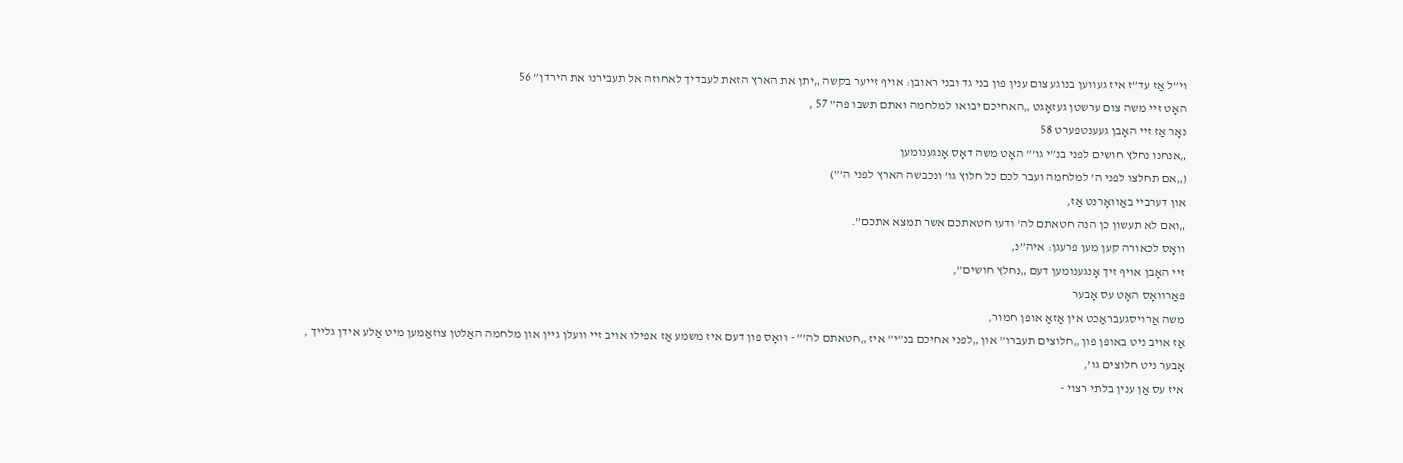וי”ל אַז עד”ז איז געווען בנוגע צום ענין פון בני גד ובני ראובן: אויף זייער בקשה „יתן את הארץ הזאת לעבדיך לאחוזה אל תעבירנו את הירדן” 56
האָט זיי משה צום ערשטן געזאָגט „האחיכם יבואו למלחמה ואתם תשבו פה” 57 ,
נאָר אַז זיי האָבן געענטפערט 58
„אנחנו נחלץ חושים לפני בנ”י גו’” האָט משה דאָס אָנגענומען
(„אם תחלצו לפני ה’ למלחמה ועבר לכם כל חלוץ גו’ ונכבשה הארץ לפני ה’”)
און דערביי באַוואָרנט אַז,
„ואם לא תעשון כן הנה חטאתם לה’ ודעו חטאתכם אשר תמצא אתכם”.
וואָס לכאורה קען מען פרעגן: איה”נ,
זיי האָבן אויף זיך אָנגענומען דעם „נחלץ חושים”,
פאַרוואָס האָט עס אָבער
משה אַרויסגעבראַכט אין אַזאַ אופן חמור,
אַז אויב ניט באופן פון „חלוצים תעברו” און „לפני אחיכם בנ”י” איז „חטאתם לה’” - וואָס פון דעם איז משמע אַז אפילו אויב זיי וועלן גיין און מלחמה האַלטן צוזאַמען מיט אַלע אידן גלייך ,
אָבער ניט חלוצים גו’,
איז עס אַן ענין בלתי רצוי -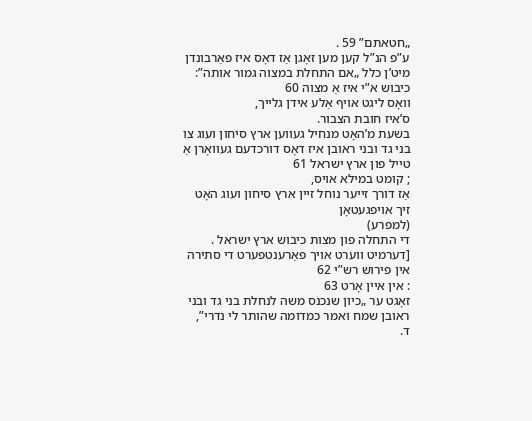„חטאתם” 59 .
ע”פ הנ”ל קען מען זאָגן אַז דאָס איז פאַרבונדן מיט’ן כלל „אם התחלת במצוה גמור אותה”:
כיבוש א”י איז אַ מצוה 60
וואָס ליגט אויף אַלע אידן גלייך,
ס’איז חובת הצבור.
בשעת מ’האָט מנחיל געווען ארץ סיחון ועוג צו בני גד ובני ראובן איז דאָס דורכדעם געוואָרן אַ טייל פון ארץ ישראל 61
; קומט במילא אויס,
אַז דורך זייער נוחל זיין ארץ סיחון ועוג האָט זיך אויפגעטאָן
(למפרע)
די התחלה פון מצות כיבוש ארץ ישראל .
[דערמיט ווערט אויך פאַרענטפערט די סתירה אין פירוש רש”י 62
: אין איין אָרט 63
זאָגט ער „כיון שנכנס משה לנחלת בני גד ובני ראובן שמח ואמר כמדומה שהותר לי נדרי”,
ד.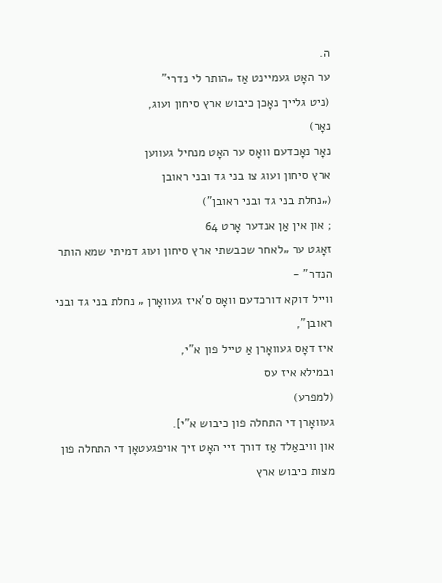ה.
ער האָט געמיינט אַז „הותר לי נדרי”
(ניט גלייך נאָכן כיבוש ארץ סיחון ועוג,
נאָר)
נאָר נאָכדעם וואָס ער האָט מנחיל געווען
ארץ סיחון ועוג צו בני גד ובני ראובן
(„נחלת בני גד ובני ראובן”)
; און אין אַן אנדער אָרט 64
זאָגט ער „לאחר שכבשתי ארץ סיחון ועוג דמיתי שמא הותר הנדר” -
ווייל דוקא דורכדעם וואָס ס’איז געוואָרן „ נחלת בני גד ובני ראובן”,
איז דאָס געוואָרן אַ טייל פון א”י,
ובמילא איז עס
(למפרע)
געוואָרן די התחלה פון כיבוש א”י].
און וויבאַלד אַז דורך זיי האָט זיך אויפגעטאָן די התחלה פון מצות כיבוש ארץ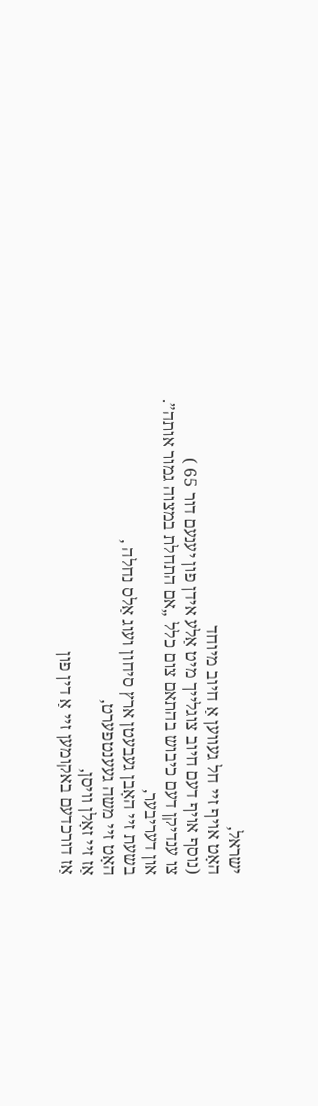ישראל,
האָט אויף זיי חל געווען אַ חיוב מיוחד
(נוסף אויף דעם חיוב צוגלייך מיט אַלע אידן פון יענעם דור 65 )
צו ענדיקן דעם כיבוש בהתאם צום כלל „אם התחלת במצוה גמור אותה”.
און דעריבער,
בשעת זיי האָבן געבעטן ארץ סיחון ועוג אַלס נחלה ,
האָט זיי משה געענטפערט,
אַז זיי זאָלן וויסן,
אַז דורכדעם באקומען זיי אַ דין פון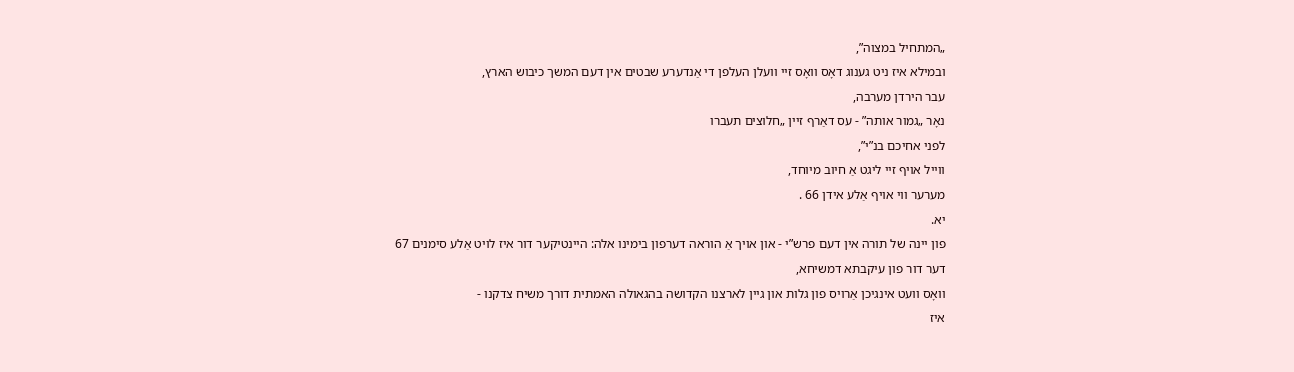„המתחיל במצוה”,
ובמילא איז ניט גענוג דאָס וואָס זיי וועלן העלפן די אַנדערע שבטים אין דעם המשך כיבוש הארץ,
עבר הירדן מערבה,
נאָר „גמור אותה” - עס דאַרף זיין „חלוצים תעברו
לפני אחיכם בנ”י”,
ווייל אויף זיי ליגט אַ חיוב מיוחד,
מערער ווי אויף אַלע אידן 66 .
יא.
פון יינה של תורה אין דעם פרש”י - און אויך אַ הוראה דערפון בימינו אלה: היינטיקער דור איז לויט אַלע סימנים 67
דער דור פון עיקבתא דמשיחא,
וואָס וועט אינגיכן אַרויס פון גלות און גיין לארצנו הקדושה בהגאולה האמתית דורך משיח צדקנו -
איז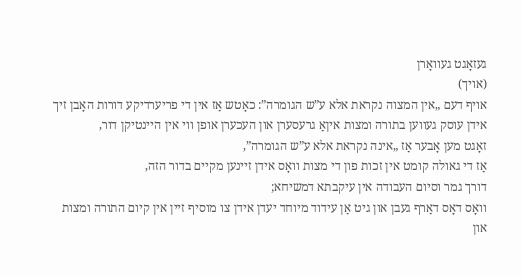געזאָגט געוואָרן
(אויך)
אויף דעם „אין המצוה נקראת אלא ע”ש הגומרה”: כאָטש אַז אין די פריערדיקע דורות האָבן זיך אידן עוסק געווען בתורה ומצות איןאַ גרעסערן און העכערן אופן ווי אין היינטיקן דור,
זאָגט מען אָבער אַז „אינה נקראת אלא ע”ש הגומרה”,
אַז די גאולה קומט אין זכות פון די מצות וואָס אידן זיינען מקיים בדור הזה,
דורך גמר וסיום העבודה אין עיקבתא דמשיחא;
וואָס דאָס דאַרף געבן און גיט אַן עידוד מיוחד יעדן אידן צו מוסיף זיין אין קיום התורה ומצות און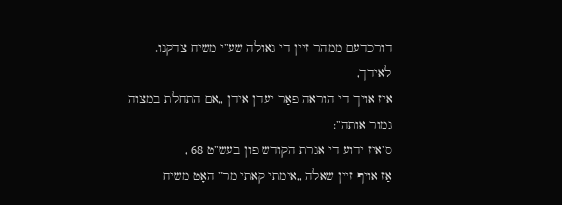דורכדעם ממהר זיין די גאולה שע”י משיח צדקנו.
לאידך,
איז אויך די הוראה פאַר יעדן אידן „אם התחלת במצוה גמור אותה”:
ס’איז ידוע די אגרת הקודש פון בעש”ט 68 ,
אַז אויף זיין שאלה „אימתי קאתי מר” האָט משיח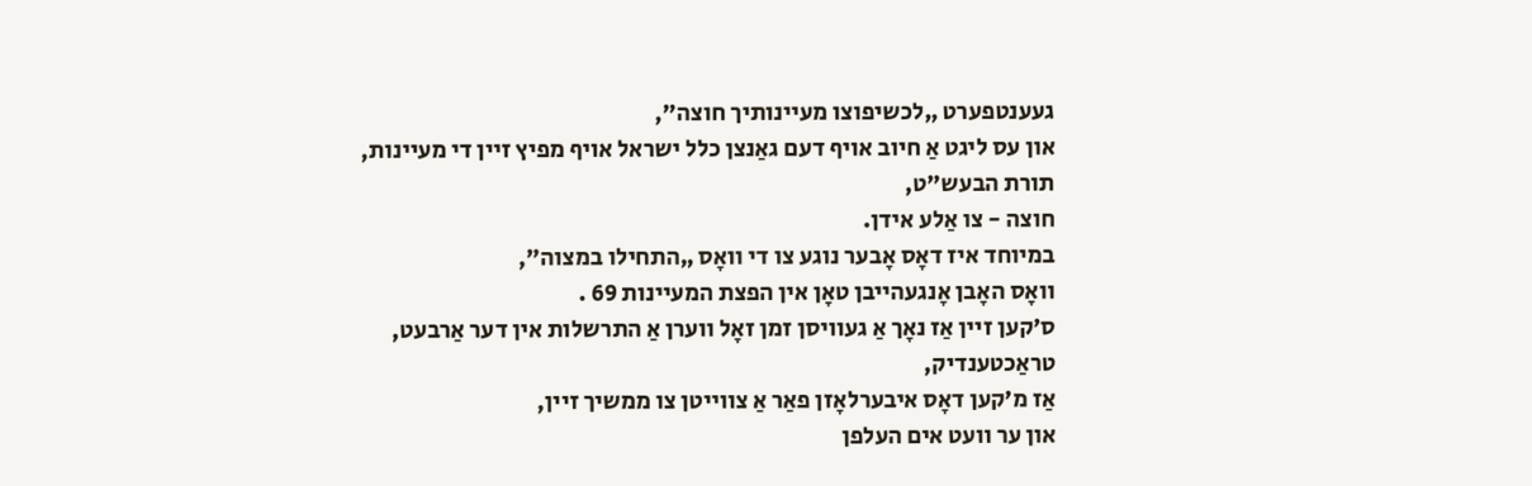געענטפערט „לכשיפוצו מעיינותיך חוצה”,
און עס ליגט אַ חיוב אויף דעם גאַנצן כלל ישראל אויף מפיץ זיין די מעיינות,
תורת הבעש”ט,
חוצה - צו אַלע אידן.
במיוחד איז דאָס אָבער נוגע צו די וואָס „התחילו במצוה”,
וואָס האָבן אָנגעהייבן טאָן אין הפצת המעיינות 69 .
ס’קען זיין אַז נאָך אַ געוויסן זמן זאָל ווערן אַ התרשלות אין דער אַרבעט,
טראַכטענדיק,
אַז מ’קען דאָס איבערלאָזן פאַר אַ צווייטן צו ממשיך זיין,
און ער וועט אים העלפן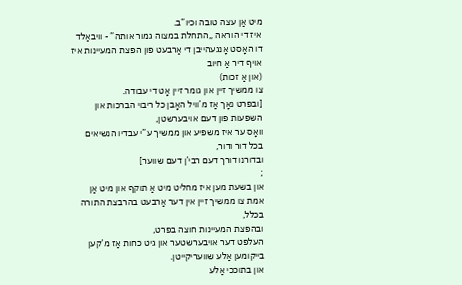מיט אַן עצה טובה וכיו”ב.
איז די הוראה „התחלת במצוה גמור אותה” - וויבאַלד דו האָסט אָנגעהייבן די אַרבעט פון הפצת המעיינות איז אויף דיר אַ חיוב
(און אַ זכות)
צו ממשיך זיין און גומר זיין אָט די עבודה.
[ובפרט נאָך אַז מ’וויל האָבן כל ריבוי הברכות און השפעות פון דעם אויבערשטן,
וואָס ער איז משפיע און ממשיך ע”י עבדיו הנשיאים בכל דור ודור,
ובדורנו דורך דעם רבי’ן דעם שווער]
;
און בשעת מען איז מחליט מיט אַ תוקף און מיט אַן אמת צו ממשיך זיין אין דער אַרבעט בהרבצת התורה בכלל,
ובהפצת המעיינות חוצה בפרט,
העלפט דער אויבערשטער און גיט כחות אַז מ’קען בייקומען אַלע שוועריקייטן.
און בתוככי אַלע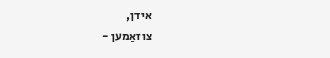אידן,
צוזאַמען -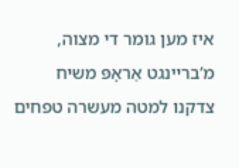איז מען גומר די מצוה,
מ’בריינגט אַראָפּ משיח צדקנו למטה מעשרה טפחים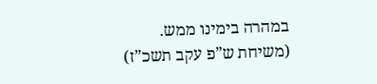במהרה בימינו ממש.
(משיחת ש”פ עקב תשכ”ז)